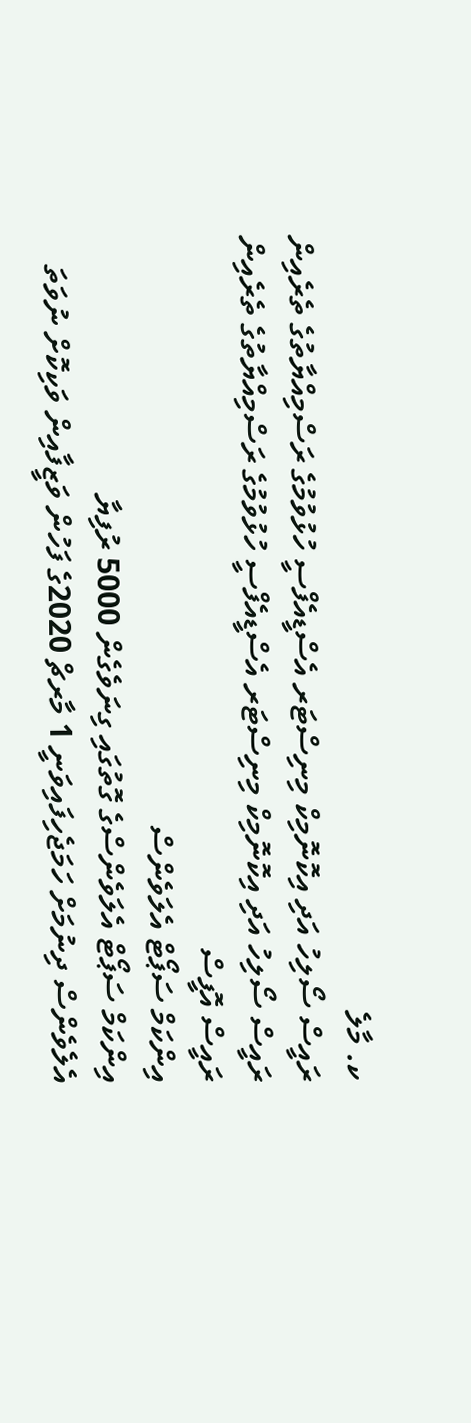ކ. މާލެ
ރައީސް ސޯލިހު އަދި އިކޮނޮމިކް މިނިސްޓަރ އެސްޑީއެފްސީ ހުޅުވުމުގެ ރަސްމިއްޔާތުގެ ތެރެއިން
ރައީސް ސޯލިހު އަދި އިކޮނޮމިކް މިނިސްޓަރ އެސްޑީއެފްސީ ހުޅުވުމުގެ ރަސްމިއްޔާތުގެ ތެރެއިން
ރައީސް އޮފީސް
އިންކަމް ސަޕޯޓް އެލަވެންސް
އިންކަމް ސަޕޯޓް އެލަވެންސްގެ ގޮތުގައި ގިނަވެގެން 5000 ރުފިޔާ
އެލެވެންސް ދިނުމަށް ހަމަޖެހިފައިވަނީ 1 މާރޗް 2020ގެ ފަހުން ވަޒީފާއިން ވަކިކޮށް ނުވަތަ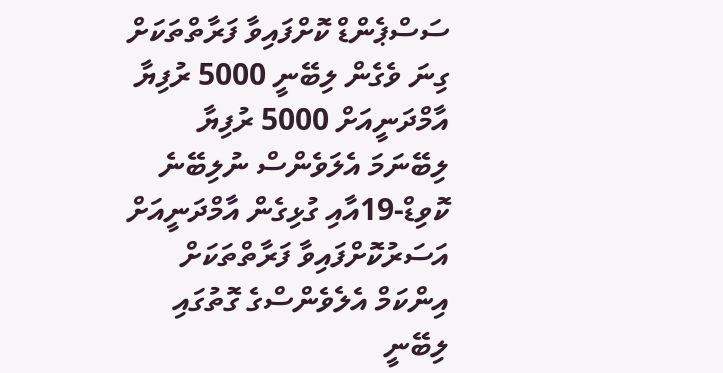ސަސްޕެންޑް ކޮށްފައިވާ ފަރާތްތަކަށް
ގިނަ ވެގެން ލިބޭނީ 5000 ރުފިޔާ
އާމްދަނީއަށް 5000 ރުފިޔާ ލިބޭނަމަ އެލަވެންސް ނުލިބޭނެ
ކޮވިޑް-19އާއި ގުޅިގެން އާމްދަނީއަށް އަސަރުކޮށްފައިވާ ފަރާތްތަކަށް އިންކަމް އެލެވެންސްގެ ގޮތުގައި ލިބޭނީ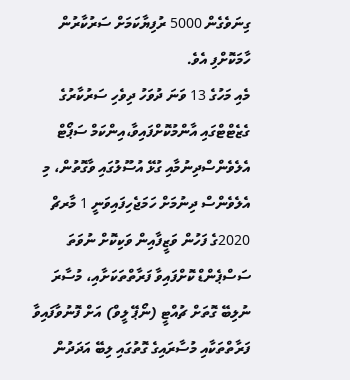ގިނަވެގެން 5000 ރުފިޔާކަމަށް ސަރުކާރުން ހާމަކޮށްފި އެވެ.
މެއި މަހުގެ 13 ވަނަ ދުވަހު ދިވެހި ސަރުކާރުގެ ގެޒެޓްޓްގައި އާންމުކޮށްފައިވާ،އިންކަމް ސަޕޯޓް އެލެވެންސްދިނުމާއި ގުޅޭ އުސޫލުގައި ވާގޮތުން، މި އެލެވެންސް ދިނުމަށް ހަމަޖެހިފައިވަނީ 1 މާރޗް 2020ގެ ފަހުން ވަޒީފާއިން ވަކިކޮށް ނުވަތަ ސަސްޕެންޑް ކޮށްފައިވާ ފަރާތްތަކަށާއި، މުސާރަ ނުލިބޭ ގޮތަށް ޗުއްޓީ (ނޯޕޭ ލީވް) އަށް ފޮނުވާފައިވާ ފަރާތްތަކާއި މުސާރައިގެ ގޮތުގައި ލިބޭ އަދަދުން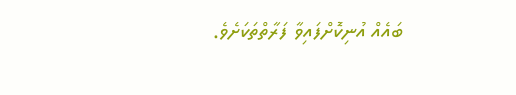ބައެއް އުނިކޮށްފައިވާ ފަރާތްތަކަށެވެ.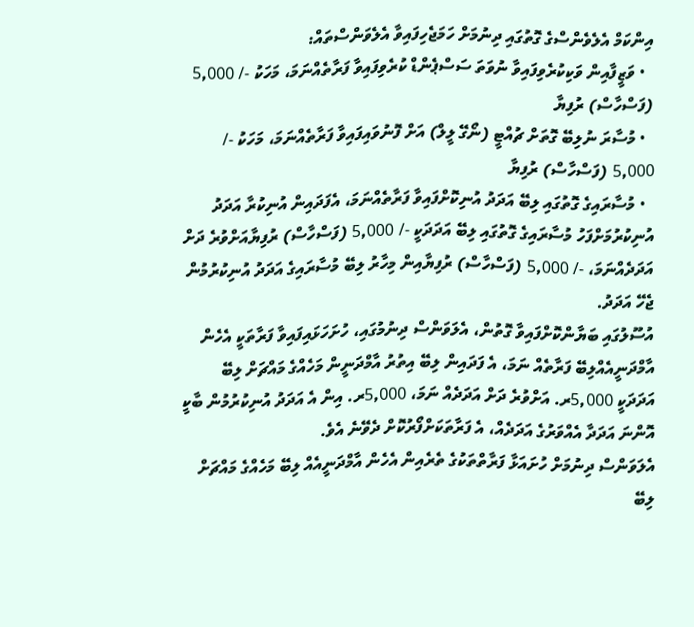އިންކަމް އެލެވެންސްގެ ގޮތުގައި ދިނުމަށް ހަމަޖެހިފައިވާ އެލެވަންސްތައް:
  • ވަޒީފާއިން ވަކިކުރެވިފައިވާ ނުވަތަ ސަސްޕެންޑް ކުރެވިފައިވާ ފަރާތެއްނަމަ، މަހަކު -/ 5,000 (ފަސްހާސް) ރުފިޔާ
  • މުސާރަ ނުލިބޭ ގޮތަށް ޗުއްޓީ (ނޯގޭ ލީލް) އަށް ފޮނުވައިފައިވާ ފަރާތެއްނަމަ، މަހަކު -/ 5,000 (ފަސްހާސް) ރުފިޔާ
  • މުސާރައިގެ ގޮތުގައި ލިބޭ އަދަދު އުނިކޮށްފައިވާ ފަރާތެއްނަމަ، އެފަދައިން އުނިކުރާ އަދަދު އުނިކުރުމަށްފަހު މުސާރައިގެ ގޮތުގައި ލިބޭ އަދަދަކީ -/ 5,000 (ފަސްހާސް) ރުފިޔާއަށްވުރެ ދަށް އަދަދެއްނަމަ، -/ 5,000 (ފަސްހާސް) ރުފިޔާއިން މިހާރު ލިބޭ މުސާރައިގެ އަދަދު އުނިކުރުމުން ޖެހޭ އަދަދު.
އުސޫލުގައި ބަޔާންކޮށްފައިވާ ގޮތުން، އެލަވަންސް ދިނުމުގައި، ހުށަހަޅައިފައިވާ ފަރާތަކީ އެހެން އާމްދަނީއެއްލިބޭ ފަރާތެއް ނަމަ، އެ ފަދައިން ލިބޭ އިތުރު އާމްދަނީން މަހެއްގެ މައްޗަށް ލިބޭ އަދަދަކީ 5,000ރ. އަށްވުރެ ދަށް އަދަދެއް ނަމަ، 5,000ރ. އިން އެ އަދަދު އުނިކުރުމުން ބާކީ އޮންނަ އަދަދާ އެއްވަރުގެ އަދަދެއް، އެ ފަރާތަކަށްފޯރުކޮށް ދެވޭނެ އެވެ.
އެލަވަންސް ދިނުމަށް ހުށައަޅާ ފަރާތްތަކުގެ ތެރެއިން އެހެން އާމްދަނީއެއް ލިބޭ މަހެއްގެ މައްޗަށް ލިބޭ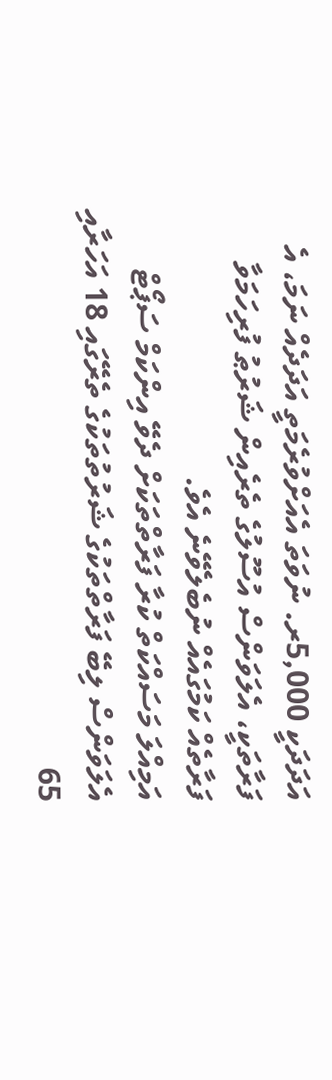އަދަދަކީ 5,000ރ. ނުވަތަ އެއަށްވުރެމަތީ އަދަދެއް ނަމަ، އެ ފަރާތަކީ، އެލަވަންސް އުސޫލުގެ ތެރެއިން ޝަރުޠު ފުރިހަމަވާ ފަރާތެއް ކަމުގައެއް ނުބެލެވޭނެ އެވެ.
އަމިއްލަ މަސައްކަތް ކުރާ ފަރާތްތަކަށް ދެވޭ އިންކަމް ސަޕޯޓް އެލަވަންސް ލިބޭ ފަރާތްތަކުގެ ޝަރުތުތަކުގެ ތެރޭގައި 18 އަހަރާއި 65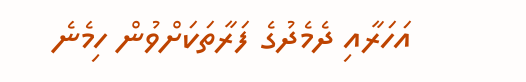އަހަރާއި ދެމެދުގެ ފަރާތަކަށްވުން ހިމެނެ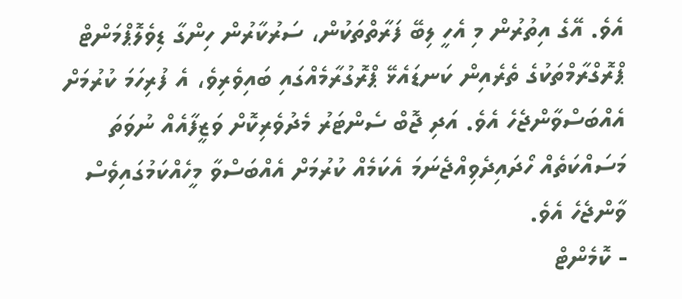އެވެ. އޭގެ އިތުރުން މި އެހީ ލިބޭ ފަރާތްތަކުން، ސަރުކާރުން ހިންގާ ޑިވެލޮޕްމަންޓް ޕްރޮގްރާމްތަކުގެ ތެރެއިން ކަނޑައެޅޭ ޕްރޮގުރާމެއްގައި ބައިވެރިވެ، އެ ފުރިހަމަ ކުރުމަށް އެއްބަސްވާންޖެހެ އެވެ. އަދި ޖޮބް ސެންޓަރު މެދުވެރިކޮށް ވަޒީފާއެއް ނުވަތަ މަސައްކަތެއް ހޯދައިދެވިއްޖެނަމަ އެކަމެއް ކުރުމަށް އެއްބަސްވާ މީހެއްކަމުގައިވެސް ވާންޖެހެ އެވެ.
- ކޮމެންޓް